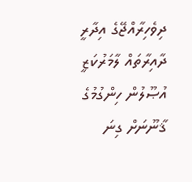ދިވެހިރާއްޖޭގެ އިދާރީ ދާއިރާތައް ލާމަރުކަޒީ އުޞޫލުން ހިންގުމުގެ ޤާނޫނަށް ގިނަ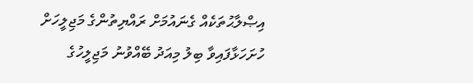އިޞްލާޙުތަކެއް ގެނައުމަށް ރައްޔިތުންގެ މަޖިލީހަށް ހުށަހަޅާފައިވާ ބިލު މިއަދު ބޭއްވުނު މަޖިލީހުގެ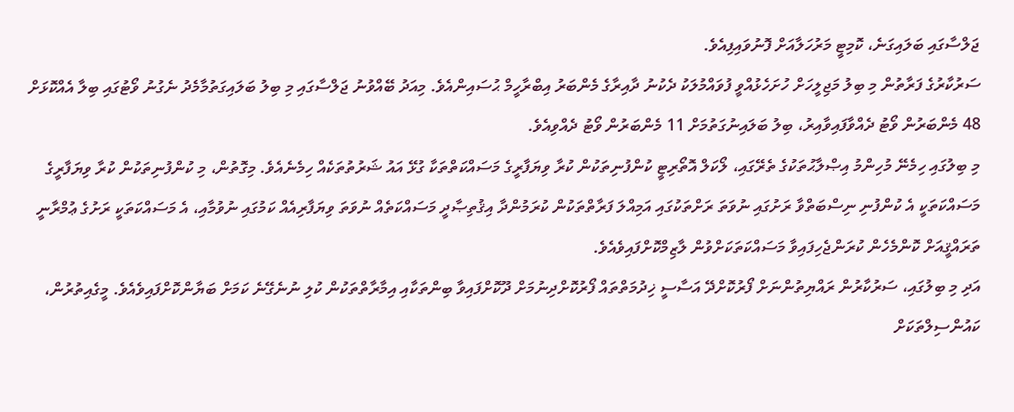ޖަލްސާގައި ބަލައިގަނެ، ކޮމިޓީ މަރުހަލާއަށް ފޮނުވައިފިއެވެ.
ސަރުކާރުގެ ފަރާތުން މި ބިލު މަޖިލީހަށް ހުށަހެޅުއްވީ ފުވައްމުލަކު ދެކުނު ދާއިރާގެ މެންބަރު އިބްރާހީމް ޙުސައިންއެވެ. މިއަދު ބޭއްވުނު ޖަލްސާގައި މި ބިލު ބަލައިގަތުމާމެދު ނެގުނު ވޯޓުގައި ބިލާ އެއްކޮޅަށް 48 މެންބަރުން ވޯޓު ދެއްވާފައިވާއިރު، ބިލު ބަލައިނުގަތުމަށް 11 މެންބަރުން ވޯޓު ދެއްވިއެވެ.
މި ބިލުގައި ހިމެނޭ މުހިންމު އިޞްލާޙުތަކުގެ ތެރޭގައި، ލޯކަލް އޮތޯރިޓީ ކުންފުނިތަކުން ކުރާ ވިޔަފާރީގެ މަސައްކަތްތަކާ ގުޅޭ އައު ޝަރުތުތަކެއް ހިމެނެއެވެ. މިގޮތުން، މި ކުންފުނިތަކުން ކުރާ ވިޔަފާރީގެ މަސައްކަތަކީ އެ ކުންފުނި ނިސްބަތްވާ ރަށުގައި ނުވަތަ ރަށްތަކުގައި އަމިއްލަ ފަރާތްތަކުން ކުރަމުންދާ އިޤުތިޞާދީ މަސައްކަތެއް ނުވަތަ ވިޔަފާރިއެއް ކަމުގައި ނުވުމާއި، އެ މަސައްކަތަކީ ރަށުގެ ޢުމްރާނީ ތަރައްޤީއަށް ކޮންމެހެން ކުރަންޖެހިފައިވާ މަސައްކަތަކަށްވުން ލާޒިމްކޮށްފައިވެއެވެ.
އަދި މި ބިލުގައި، ސަރުކާރުން ރައްޔިތުންނަށް ފޯރުކޮށްދޭ އަސާސީ ޚިދުމަތްތައް ފޯރުކޮށްދިނުމަށް ދޫކޮށްފައިވާ ބިންތަކާއި އިމާރާތްތަކުން ކުލި ނުނެގޭނެ ކަމަށް ބަޔާންކޮށްފައިވެއެވެ. މީގެއިތުރުން، ކައުންސިލްތަކަށް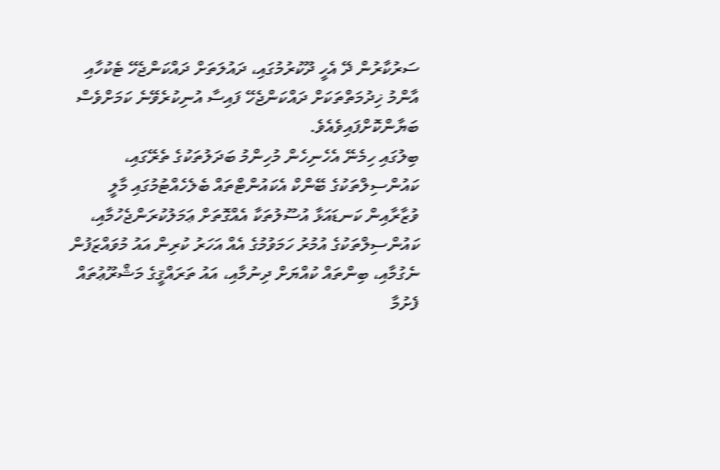ސަރުކާރުން ދޭ އެހީ ދޫކުރުމުގައި، ދައުލަތަށް ދައްކަންޖެހޭ ޓެކުހާއި އާންމު ޚިދުމަތްތަކަށް ދައްކަންޖެހޭ ފައިސާ އުނިކުރެވޭނެ ކަމަށްވެސް ބަޔާންކޮށްފައިވެއެވެ.
ބިލުގައި ހިމެނޭ އެހެނިހެން މުހިންމު ބަދަލުތަކުގެ ތެރޭގައި، ކައުންސިލްތަކުގެ ބޭންކް އެކައުންޓްތައް ބެލެހެއްޓުމުގައި މާލީ ވުޒާރާއިން ކަނޑައަޅާ އުސޫލުތަކާ އެއްގޮތަށް ޢަމަލުކުރަންޖެހުމާއި، ކައުންސިލްތަކުގެ އުމުރު ހަމަވުމުގެ އެއް އަހަރު ކުރިން އައު މުވައްޒަފުން ނެގުމާއި، ބިންތައް ކުއްޔަށް ދިނުމާއި، އައު ތަރައްޤީގެ މަޝްރޫޢުތައް ފެށުމާ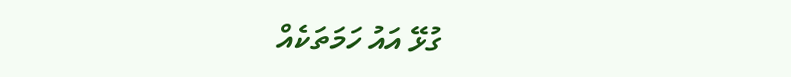ގުޅޭ އައު ހަމަތަކެއް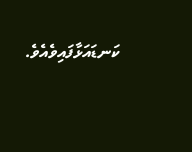ކަނޑައަޅާފައިވެއެވެ.